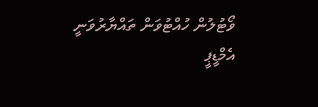ވޯޓުލުން ހުއްޓުވަން ތައްޔާރުވަނީ
އެމްޑީޕީ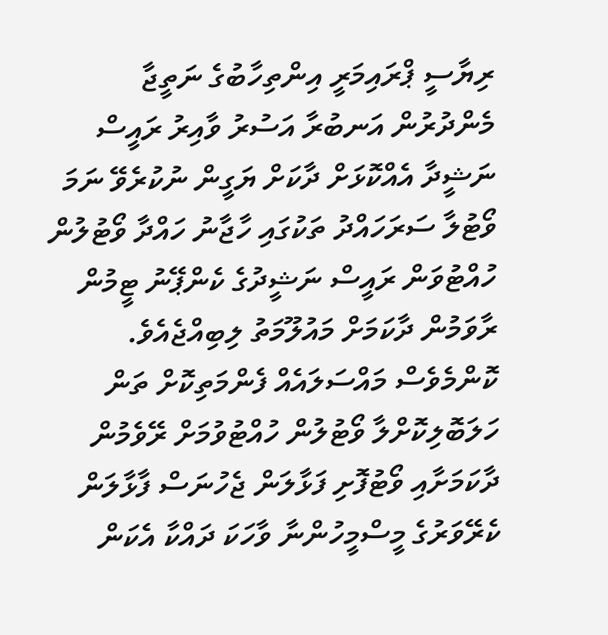ރިޔާސީ ޕްރައިމަރީ އިންތިހާބުގެ ނަތީޖާ މެންދުރުން އަނބުރާ އަސުރު ވާއިރު ރައީސް ނަޝީދާ އެއްކޮޅަށް ދާކަށް ޔަގީން ނުކުރެވޭ ނަމަ ވޯޓުލާ ސަރަހައްދު ތަކުގައި ހާޖާނު ހައްދާ ވޯޓުލުން ހުއްޓުވަން ރައީސް ނަޝީދުގެ ކެންޕޭނު ޓީމުން ރާވަމުން ދާކަމަށް މައުލޫމަތު ލިބިއްޖެއެވެ.
ކޮންމެވެސް މައްސަލައެއް ފެންމަތިކޮށް ތަން ހަލަބޮލިކޮށްލާ ވޯޓުލުން ހުއްޓުވުމަށް ރޭވެމުން ދާކަމަށާއި ވޯޓުފޮށި ފަޅާލަން ޖެހުނަސް ފާޅާލަން ކެރޭވަރުގެ މީސްމީހުންނާ ވާހަކަ ދައްކާ އެކަން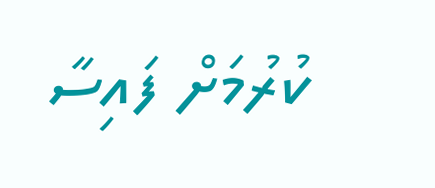ކުރުމަށް ފައިސާ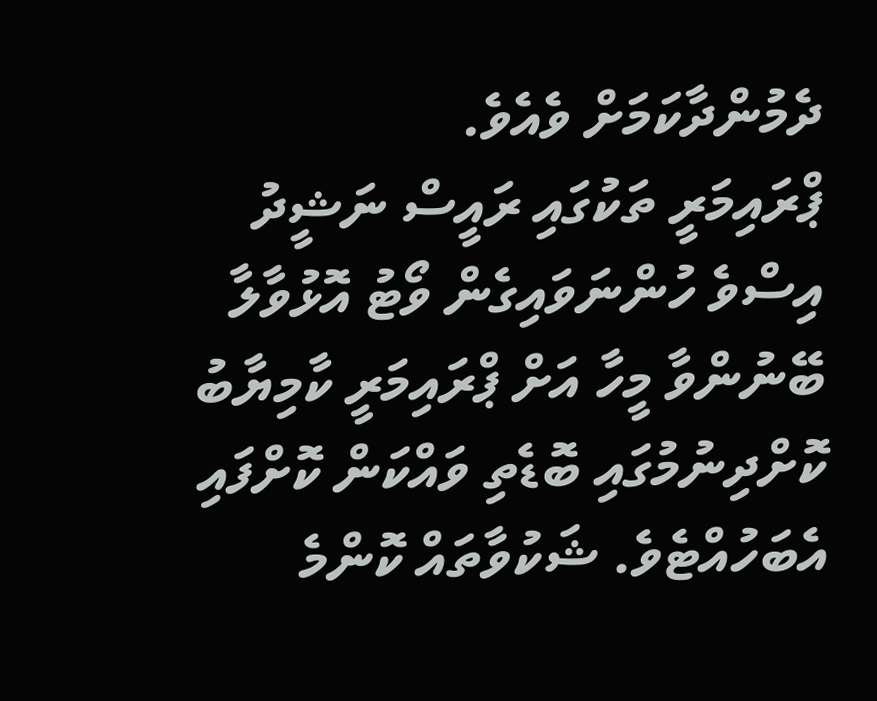ދެމުންދާކަމަށް ވެއެވެ.
ޕްރައިމަރީ ތަކުގައި ރައީސް ނަޝީދު އިސްވެ ހުންނަވައިގެން ވޯޓު އޮޅުވާލާ ބޭނުންވާ މީހާ އަށް ޕްރައިމަރީ ކާމިޔާބު ކޮށްދިނުމުގައި ބޮޑެތި ވައްކަން ކޮށްފައި އެބަހުއްޓެވެ. ޝަކުވާތައް ކޮންމެ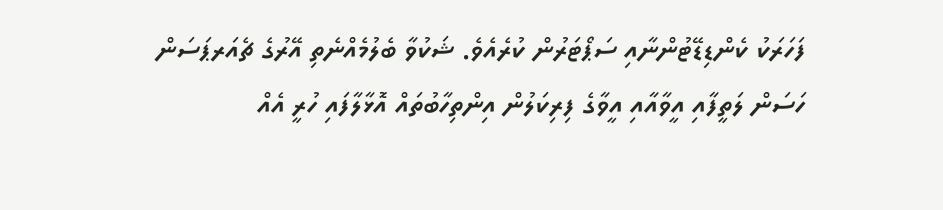ފަހަރަކު ކެންޑިޑޭޓުންނާއި ސަޕޯޓަރުން ކުރެއެވެ. ޝަކުވާ ބެލުމެއްނެތި އޭރުގެ ޗެއަރޕަސަން ހަސަން ލަތީފާއި އީވާއާއި އީވާގެ ފިރިކަލުން އިންތިހާބުތައް އޮޅާލާފައި ހުރީ އެއް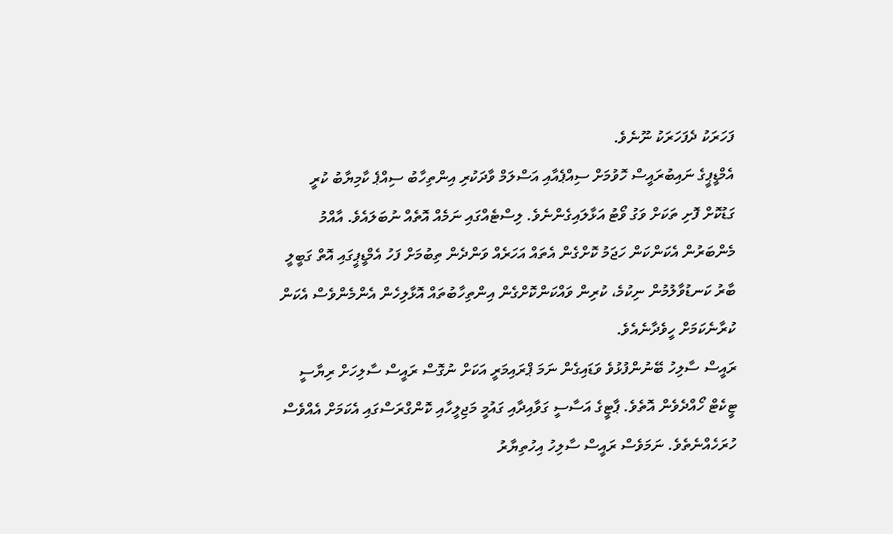ފަހަރަކު ދެފަހަރަކު ނޫނެވެ.
އެމްޑީޕީގެ ނައިބުރައީސް ހޮވުމަށް ސިއްޕެއާއި އަސްލަމް ވާދަކުރި އިންތިހާބު ސިއްޕެ ކާމިޔާބު ކުރީ ގަޑުކޮށް ފޮށި ތަކަށް ވަގު ވޯޓު އަޅާލައިގެންނެވެ. ލިސްޓެއްގައި ނަމެއް އޮތެއް ނުބަލައެވެ. އާއްމު މެންބަރުން އެކަންކަން ހަޖަމު ކޮށްގެން އެތައް އަހަރެއް ވަންދެން ތިބުމަށް ފަހު އެމްޑީޕީގައި އޮތް ގަބީލީ ބާރު ކަނޑުވާލުމުން ނިކުމެ، ކުރިން ވައްކަންކޮށްގެން އިންތިހާބުތައް އޮޅާލިހެން އެންމެންވެސް އެކަން ކުރާނެކަމަށް ހީވެދާނެއެވެ.
ރައީސް ސާލިހު ބޭނުންފުޅުވެ ވަޑައިގެން ނަމަ ޕްރައިމަރީ އަކަށް ނުގޮސް ރައީސް ސާލިހަށް ރިޔާސީ ޓީކެޓް ހޯއްދެވެން އޮތެވެ. ޕާޓީގެ އަސާސީ ގަވާއިދާއި ގައުމީ މަޖިލީހާއި ކޮންގްރަސްގައި އެކަމަށް އެއްވެސް ހުރަހެއްނެތެވެ. ނަމަވެސް ރައީސް ސާލިހު އިހުތިޔާރު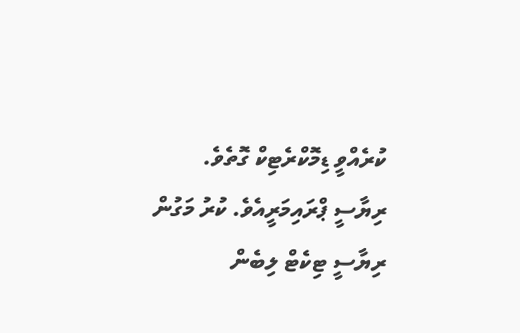ކުރެއްވީ ޑިމޮކްރެޓިކް ގޮތެވެ. ރިޔާސީ ޕްރައިމަރީއެވެ. ކުރު މަގުން ރިޔާސީ ޓިކެޓް ލިބެން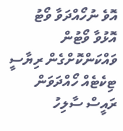އޮވެ ނުހޯއްދަވާ ވޯޓު އޮޅުވާ ވޯޓުން ވައްކަންކޮށްގެން ރިޔާސީ ޓިކެޓެއް ހޯއްދަވަން ރައީސް ސާލިހު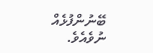ބޭނުންފުޅެއް ނުވެއެވެ.